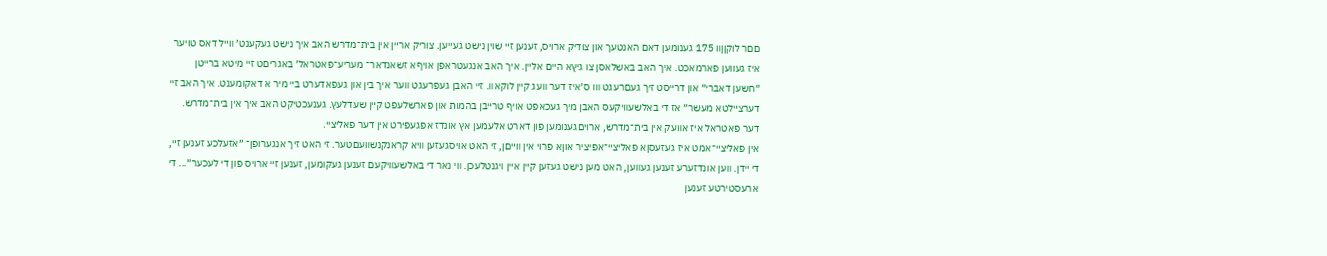םםר לוקןןװ 175 גענומען דאם האנטעך און צודיק ארויס, זענען זײ שוין נישט געײען. צוריק ארײן אין בית־מדרש האב איך נישט געקענט׳ װײל דאס טויער איז געווען פארמאכט. איך האב באשלאסן צו גיץא הײם אלײן. איך האב אנגעטראפן אויףא זשאנדאר־ מעריע־פאטראל׳ באגריםט זײ מיטא ברײטן ״חשען דאברי״ און דרײסט זיך געםרעגט װו ס׳איז דער װעג קײן לוקאװ. זײ האבן געפרעגט װער איך בין און געפאדערט בײ מיר א דאקומענט. איך האב זײ דערצײלטא מעשר״ אז די באלשעװיקעס האבן מיך געכאפט אויף טרײבן בהמות און פארשלעפט קײן שעדלעץ. גענעכטיקט האב איך אין בית־מדרש. דער פאטראל איז אװעק אין בית־מדרש, ארויםגענומען פון דארט אלעמען אץ אונדז אפגעפירט אין דער פאליציי.
אין פאליצײ־אמט איז געזעסןא פאליצײ־אפיציר אוןא פרוי אין װײםן, זי האט אויסגעזען װיא קראנקנשװעםטער. זי האט זיך אנגערופן־ ״אזעלכע זענען זײ, די ײדן. װען אונדזערע זענען געװען, האט מען נישט געזען קײן אײן ױגנטלעכן. װי נאר די באלשעװיקעם זענען געקומען, זענען זײ ארויס פון די לעכער״... די ארעסטירטע זענען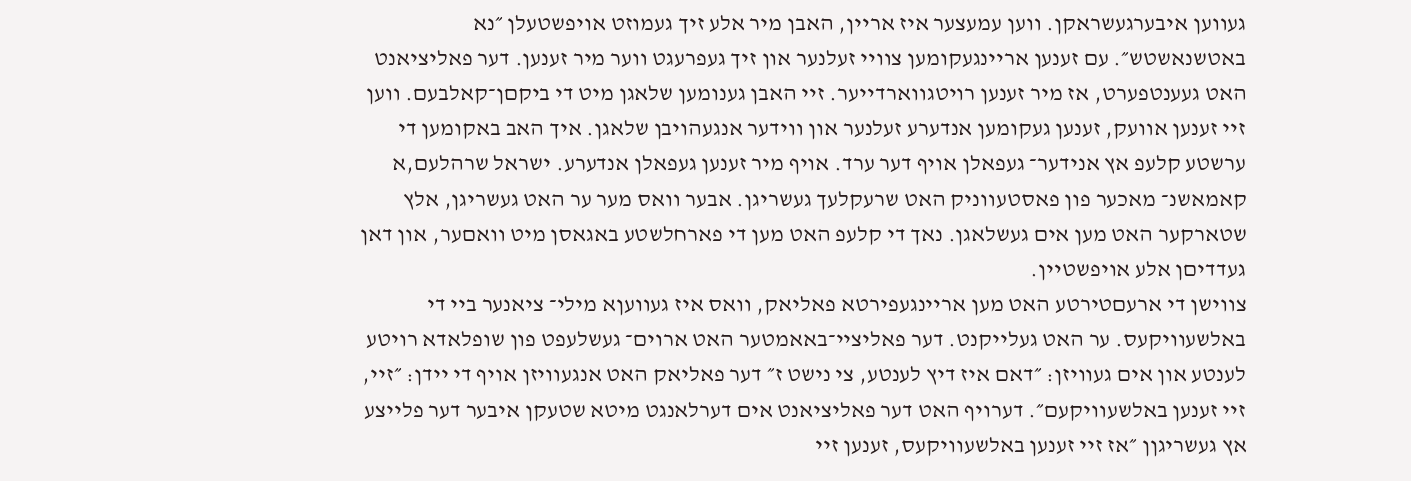געװען איבערגעשראקן. װען עמעצער איז ארײן, האבן מיר אלע זיך געמוזט אויפשטעלן ״נא באטשנאשטש״. עם זענען ארײנגעקומען צװײ זעלנער און זיך געפרעגט װער מיר זענען. דער פאליציאנט האט געענטפערט, אז מיר זענען רויטגװארדײער. זײ האבן גענומען שלאגן מיט די ביקםן־קאלבעם. װען זײ זענען אװעק, זענען געקומען אנדערע זעלנער און װידער אנגעהויבן שלאגן. איך האב באקומען די ערשטע קלעפ אץ אנידער־ געפאלן אויף דער ערד. אויף מיר זענען געפאלן אנדערע. ישראל שרהלעם,א קאמאשנ־ מאכער פון פאסטעװניק האט שרעקלעך געשריגן. אבער װאס מער ער האט געשריגן, אלץ שטארקער האט מען אים געשלאגן. נאך די קלעפ האט מען די פארחלשטע באגאסן מיט װאםער, און דאן געדדיםן אלע אויפשטײן.
צװישן די ארעםטירטע האט מען ארײנגעפירטא פאליאק, װאס איז געװעןא מילי־ ציאנער ביי די באלשעוויקעס. ער האט געלייקנט. דער פאליציי־באאמטער האט ארוים־ געשלעפט פון שופלאדא רויטע לענטע און אים געוויזן: ״דאם איז דיץ לענטע, צי נישט ז״ דער פאליאק האט אנגעװיזן אויף די יידן: ״זיי, זײ זענען באלשעװיקעם״. דערויף האט דער פאליציאנט אים דערלאנגט מיטא שטעקן איבער דער פלייצע אץ געשריגןן ״אז זיי זענען באלשעוויקעס, זענען זיי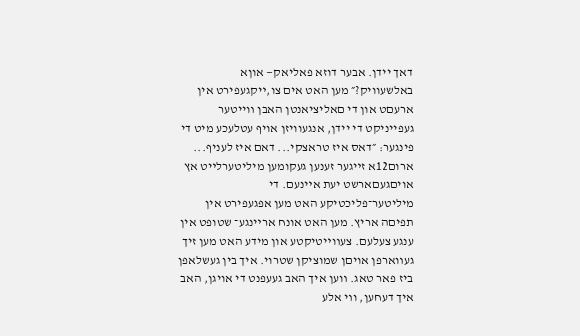דאך יידן. אבער דוזא פאליאק— אוןא באלשעוויק?״ מען האט אים צו,ײקגעפירט אין ארעםט און די םאליציאנטן האבן װייטער געפייניקט די יידן, אנגעוויזן אויף עטלעכע מיט די פינגער: ״דאס איז טראצקי... דאם איז לעניף... ארום12א זײגער זענען געקומען מיליטערלײט אץ אויםגעםארשט יעת אײנעם. די מיליטער־פליכטיקע האט מען אפגעפירט אין תפיםה אריץ. מען האט אונח ארײנגע־ שטופט אין ענגע צעלעם. צעװײטיקטע און מידע האט מען זיך געװארפן אויםן שמוציקן שטרוי. איך בין געשלאפן ביז פאר טאג. װען איך האב געעפנט די אויגן, האב איך דעחען, וױ אלע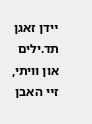ײדן זאגן תד.ילים און װיתי, זײ האבן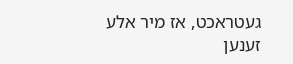געטראכט, אז מיר אלע זענען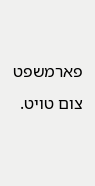פארמשפט צום טויט.